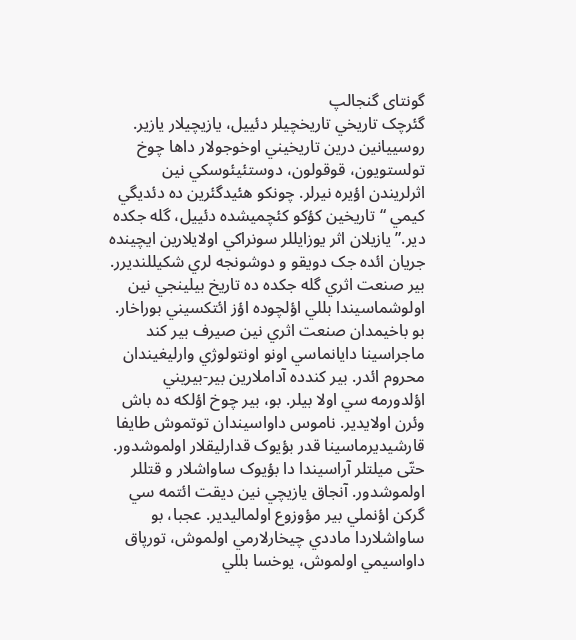گونتای گنجالپ
گئرچک تاريخي تاريخچيلر دئييل، يازيچيلار يازير. روسييانين درين تاريخيني اوخوجولار داها چوخ تولستويون، قوقولون، دوستئيئوسکي نين اثرلريندن اؤيره نيرلر. چونکو هئيدگئرين ده دئديگي کيمي “تاريخين کؤکو کئچميشده دئييل، گله جکده دير.” يازيلان اثر يوزايللر سونراکي اولايلارين ايچينده جريان ائده جک دويقو و دوشونجه لري شکيللنديرر. بير صنعت اثري گله جکده ده تاريخ بيلينجي نين اولوشماسيندا بللي اؤلچوده اؤز ائتکسيني بوراخار. بو باخيمدان صنعت اثري نين صيرف بير کند ماجراسينا دايانماسي اونو اونتولوژي وارليغيندان محروم ائدر. بير کندده آداملارين بير-بيريني اؤلدورمه سي اولا بيلر. بو، بير چوخ اؤلکه ده باش وئرن اولايدير. ناموس داواسيندان توتموش طايفا قارشيديرماسينا قدر بؤيوک قدارليقلار اولموشدور. حتّی ميلتلر آراسيندا دا بؤيوک ساواشلار و قتللر اولموشدور. آنجاق يازيچي نين ديقت ائتمه سي گرکن اؤنملي بير مؤوزوع اولماليدير. عجبا، بو ساواشلاردا ماددي چيخارلارمي اولموش، تورپاق داواسيمي اولموش، يوخسا بللي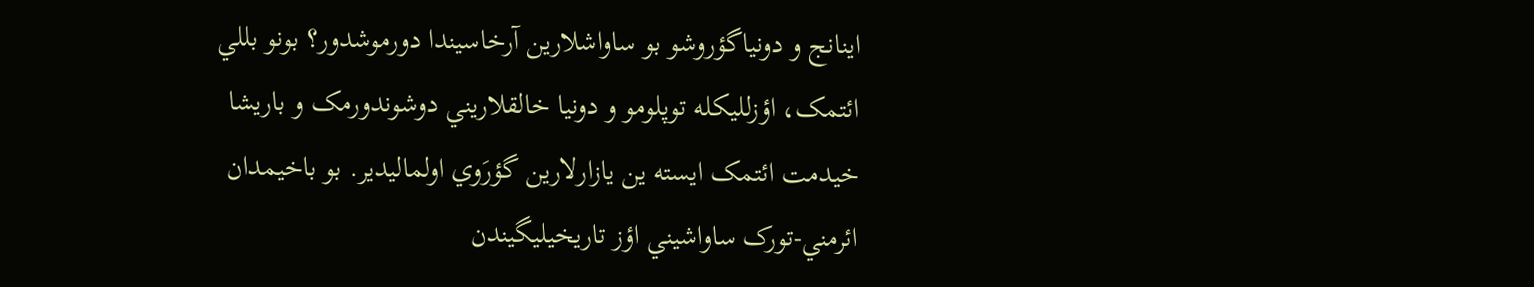اينانج و دونياگؤروشو بو ساواشلارين آرخاسيندا دورموشدور؟ بونو بللي ائتمک، اؤزلليکله توپلومو و دونيا خالقلاريني دوشوندورمک و باريشا خيدمت ائتمک ايسته ين يازارلارين گؤرَوي اولماليدير. بو باخيمدان ائرمني-تورک ساواشيني اؤز تاريخيليگيندن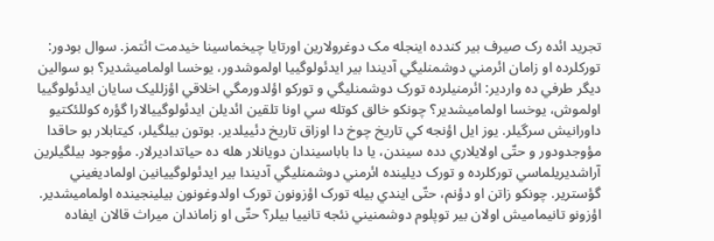تجريد ائده رک صيرف بير کندده اينجله مک دوغرولارين اورتايا چيخماسينا خيدمت ائتمز. سوال بودور: تورکلرده او زامان ائرمني دوشمنليگي آديندا بير ايدئولوگييا اولموشدور، يوخسا اولماميشدير؟ بو سوالين ديگر طرفي ده واردير: ائرمنيلرده تورک دوشمنليگي و تورکو اؤلدورمگي اخلاقي اؤزلليک سايان ايدئولوگييا اولموش، يوخسا اولماميشدير؟ چونکو خالق کوتله سي اونا تلقين ائديلن ايدئولوگييالارا گؤره کوللئکتيو داورانيش سرگيلر. يوز ايل اؤنجه کي تاريخ چوخ دا اوزاق تاريخ دئييلدير. بوتون بيلگيلر، کيتابلار بو حاقدا مؤوجدودور و حتّی اولايلاري دده سيندن، يا دا باباسيندان دويانلار هله ده حياتداديرلار. مؤوجود بيلگيلرين آراشديريلماسي تورکلرده و تورک ديلينده ائرمني دوشمنليگي آديندا بير ايدئولوگييانين اولماديغيني گؤسترير. چونکو زاتن او دؤنم، حتّی ايندي بيله تورک اؤزونون تورک اولدوغونون بيلينجينده اولماميشدير. اؤزونو تانيماميش اولان بير توپلوم دوشمنيني نئجه تانييا بيلر؟ حتّی او زاماندان ميراث قالان ايفاده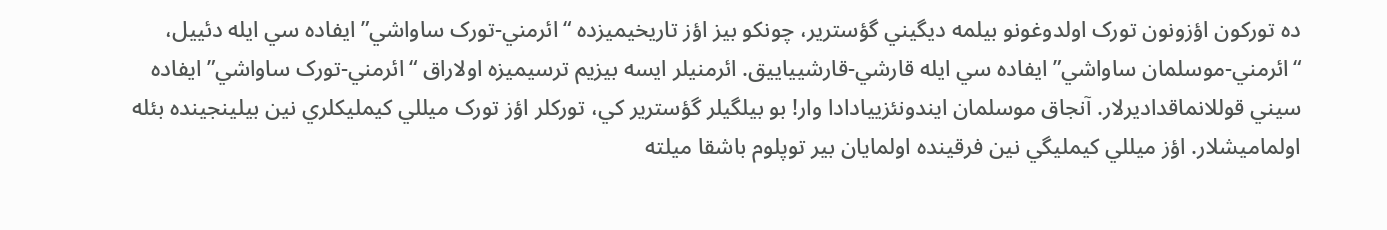ده تورکون اؤزونون تورک اولدوغونو بيلمه ديگيني گؤسترير، چونکو بيز اؤز تاريخيميزده “ائرمني-تورک ساواشي” ايفاده سي ايله دئييل، “ائرمني-موسلمان ساواشي” ايفاده سي ايله قارشي-قارشيياييق. ائرمنيلر ايسه بيزيم ترسيميزه اولاراق “ائرمني-تورک ساواشي” ايفاده سيني قوللانماقداديرلار. آنجاق موسلمان ايندونئزييادادا وار! بو بيلگيلر گؤسترير کي، تورکلر اؤز تورک ميللي کيمليکلري نين بيلينجينده بئله اولماميشلار. اؤز ميللي کيمليگي نين فرقينده اولمايان بير توپلوم باشقا ميلته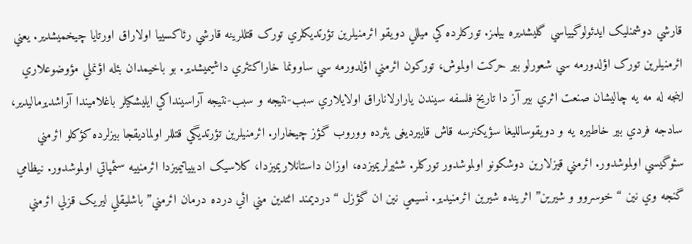قارشي دوشمنليک ايدئولوگيياسي گليشديره بيلمز. تورکلرده کي ميللي دويقو ائرمنيلرين تؤرتديکلري تورک قتللرينه قارشي رئاکسييا اولاراق اورتايا چيخميشدير. يعني ائرمنيلرين تورک اؤلدورمه سي شعورلو بير حرکت اولموش، تورکون ائرمني اؤلدورمه سي ساوونما خاراکتئري داشيميشدير. بو باخيمدان بئله اؤنملي مؤوضوعلاري اينجه له مه يه چاليشان صنعت اثري بير آز دا تاريخ فلسفه سيندن يارارلاناراق اولايلاري سبب-نتيجه و سبب-نتيجه آراسينداکي ايليشکيلر باغلاميندا آراشديرماليدير، سادجه فردي بير خاطيره يه و دويقوسالليغا سؤيکنرسه قاش قاییردیغی یئرده ووروب گؤز چیخارار. ائرمنيلرين تؤرتديگي قتللر اولماديقجا بيزلرده کؤکلو ائرمني سئوگيسي اولموشدور. ائرمني قيزلارين دوشکونو اولموشدور تورکلر. شئيرلريميزده، اوزان داستانلاريميزدا، کلاسيک ادبيياتيميزدا ائرمنييه سئمپاتي اولموشدور. نيظامي گنجه وي نين “خوسروو و شيرين” اثرينده شيرين ائرمنيدير. نسيمي نين ان گؤزل “درديمند ائتدين مني ائي درده درمان ائرمني” باشليقلي ليريک قزلي ائرمني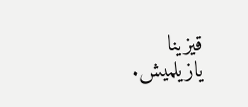قيزينا يازيلميش.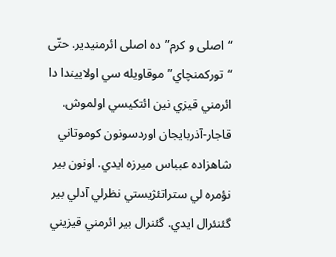“اصلی و کرم”ده اصلی ائرمنيدير. حتّی “تورکمنچاي” موقاويله سي اولاييندا دا ائرمني قيزي نين ائتکيسي اولموش. قاجار-آذربايجان اوردسونون کوموتاني شاهزاده عبباس ميرزه ايدي. اونون بير نؤمره لي ستراتئژيستي نظرلي آدلي بير گئنئرال ايدي. گئنرال بير ائرمني قيزيني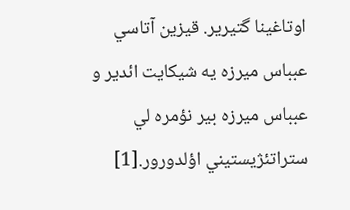اوتاغينا گتيرير. قيزين آتاسي عبباس ميرزه يه شيکايت ائدير و عبباس ميرزه بير نؤمره لي ستراتئژيستيني اؤلدورور.[1]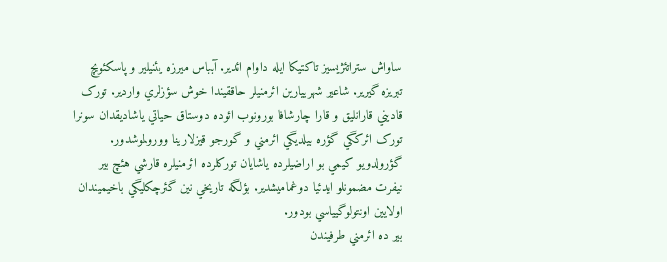ساواش ستراتئژيسيز تاکتيکا ايله داوام ائدير. آبباس ميرزه يئنيلير و پاسکئويچ تبريزه گيرير. شاعير شهرييارين ائرمنيلر حاققيندا خوش سؤزلري واردير. تورک قاديني قارانليق و قارا چارشافا بورونوب ائوده دوستاق حياتي ياشاديقدان سونرا تورک ائرکگي گؤره بيلديگي ائرمني و گورجو قيزلارينا وورولموشدور. گؤرولدويو کيمي بو اراضيلرده ياشايان تورکلرده ائرمنيلره قارشي هئچ بير نيفرت مضمونلو ايدئيا دوغماميشدير. بؤلگه تاريخي نين گئرچکليگي باخيميندان اولايين اونتولوگيياسي بودور.
بير ده ائرمني طرفيندن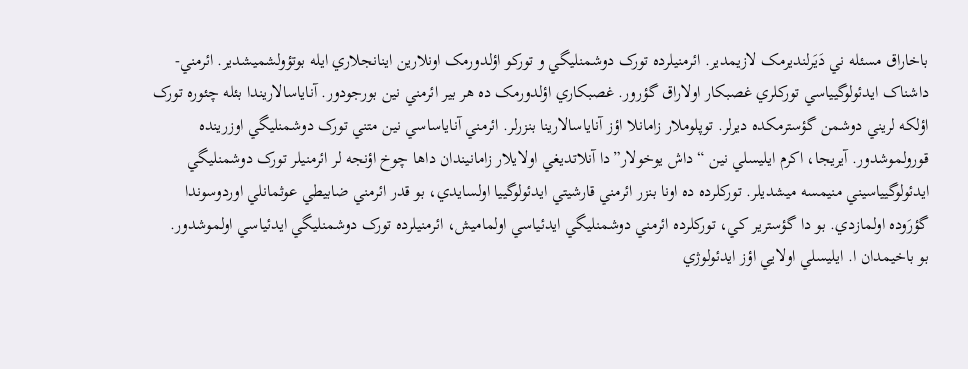باخاراق مسئله ني دَيَرلنديرمک لازيمدير. ائرمنيلرده تورک دوشمنليگي و تورکو اؤلدورمک اونلارين اينانجلاري ايله بوتؤولشميشدير. ائرمني-داشناک ايدئولوگيياسي تورکلري غصبکار اولاراق گؤرور. غصبکاري اؤلدورمک ده هر بير ائرمني نين بورجودور. آناياسالاريندا بئله چئوره تورک اؤلکه لريني دوشمن گؤسترمکده ديرلر. توپلوملار زامانلا اؤز آناياسالارينا بنزرلر. ائرمني آناياساسي نين متني تورک دوشمنليگي اوزرينده قورولموشدور. آيريجا، اکرم ايليسلي نين “داش يوخولار”دا آنلاتديغي اولايلار زامانيندان داها چوخ اؤنجه لر ائرمنيلر تورک دوشمنليگي ايدئولوگيياسيني منيمسه ميشديلر. تورکلرده ده اونا بنزر ائرمني قارشيتي ايدئولوگييا اولسايدي، بو قدر ائرمني ضابيطي عوثمانلي اوردوسوندا گؤرَوده اولمازدي. بو دا گؤسترير کي، تورکلرده ائرمني دوشمنليگي ايدئياسي اولماميش، ائرمنيلرده تورک دوشمنليگي ايدئياسي اولموشدور.
بو باخيمدان ا. ايليسلي اولايي اؤز ايدئولوژي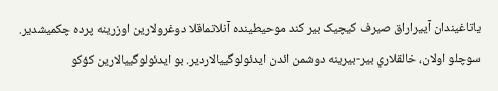ياتاغيندان آييراراق صيرف کيچيک بير کند موحيطينده آنلاتماقلا دوغرولارين اوزرينه پرده چکميشدير. سوچلو اولان، خالقلاري بير-بيرينه دوشمن ائدن ايدئولوگييالاردير. بو ايدئولوگييالارين کؤکو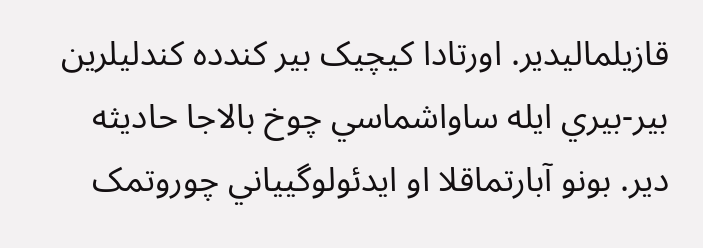قازيلماليدير. اورتادا کيچيک بير کندده کندليلرين بير-بيري ايله ساواشماسي چوخ بالاجا حاديثه دير. بونو آبارتماقلا او ايدئولوگيياني چوروتمک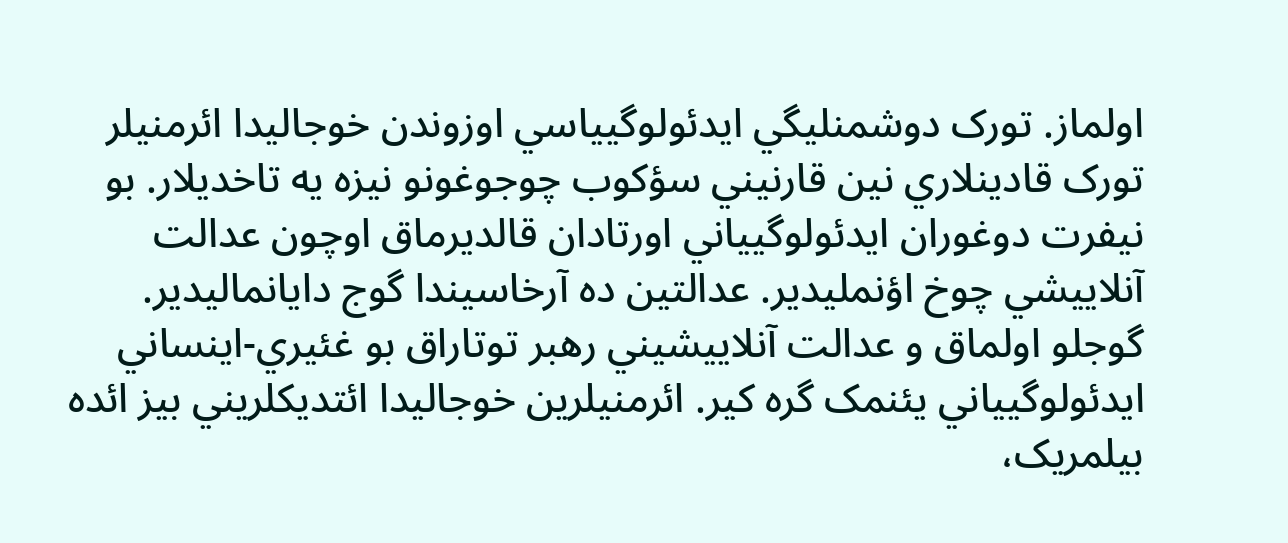اولماز. تورک دوشمنليگي ايدئولوگيياسي اوزوندن خوجاليدا ائرمنيلر تورک قادينلاري نين قارنيني سؤکوب چوجوغونو نيزه يه تاخديلار. بو نيفرت دوغوران ايدئولوگيياني اورتادان قالديرماق اوچون عدالت آنلاييشي چوخ اؤنمليدير. عدالتين ده آرخاسيندا گوج دايانماليدير. گوجلو اولماق و عدالت آنلاييشيني رهبر توتاراق بو غئيري-اينساني ايدئولوگيياني يئنمک گره کير. ائرمنيلرين خوجاليدا ائتديکلريني بيز ائده بيلمريک،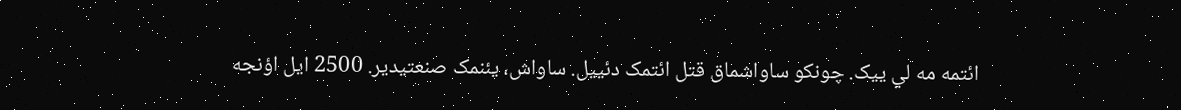ائتمه مه لي یيک. چونکو ساواشماق قتل ائتمک دئييل. ساواش، يئنمک صنعتيدير. 2500 ايل اؤنجه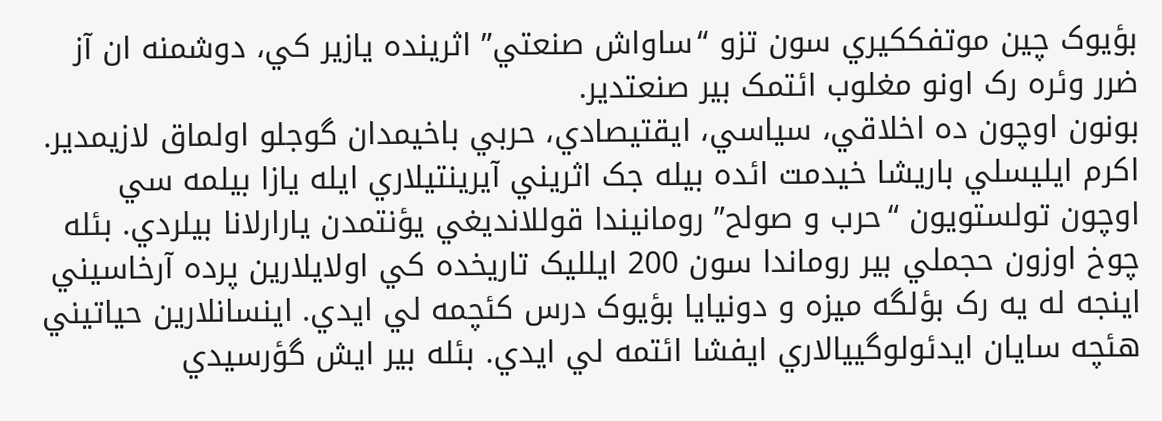بؤيوک چين موتفککيري سون تزو “ساواش صنعتي” اثرينده يازير کي، دوشمنه ان آز ضرر وئره رک اونو مغلوب ائتمک بير صنعتدير.
بونون اوچون ده اخلاقي، سياسي، ايقتيصادي، حربي باخيمدان گوجلو اولماق لازيمدير. اکرم ايليسلي باريشا خيدمت ائده بيله جک اثريني آيرينتيلاري ايله يازا بيلمه سي اوچون تولستويون “حرب و صولح” رومانيندا قوللانديغي يؤنتمدن يارارلانا بيلردي. بئله چوخ اوزون حجملي بير روماندا سون 200 ايلليک تاريخده کي اولايلارين پرده آرخاسيني اينجه له يه رک بؤلگه ميزه و دونيايا بؤيوک درس کئچمه لي ايدي. اينسانلارين حياتيني هئچه سايان ايدئولوگييالاري ايفشا ائتمه لي ايدي. بئله بير ايش گؤرسيدي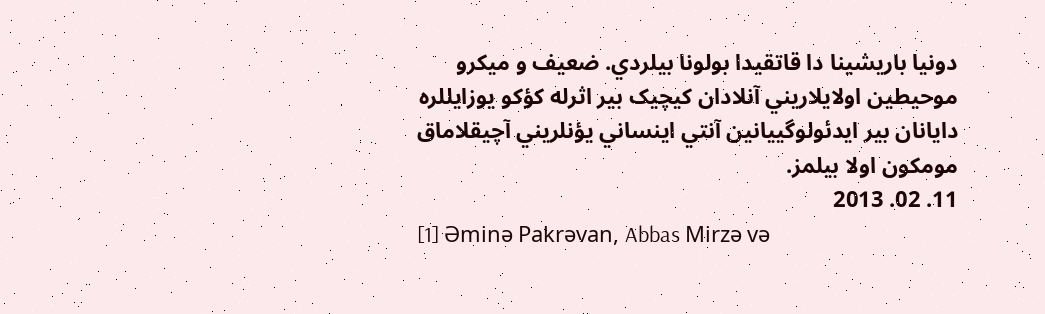دونيا باريشينا دا قاتقيدا بولونا بيلردي. ضعيف و ميکرو موحيطين اولايلاريني آنلادان کيچيک بير اثرله کؤکو يوزايللره دايانان بير ايدئولوگييانين آنتي اينساني يؤنلريني آچيقلاماق مومکون اولا بيلمز.
11. 02. 2013
[1] Əminə Pakrəvan, Abbas Mirzə və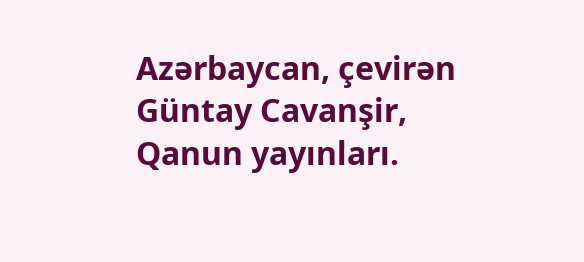Azərbaycan, çevirən Güntay Cavanşir, Qanun yayınları.